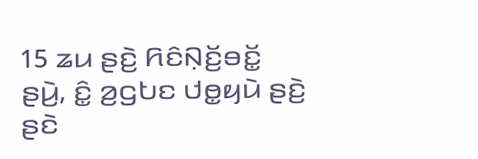15 ꤘꤣ ꤔꤢꤧ꤬ ꤖꤢꤨꤡ꤫ꤢꤩ꤬ꤋꤢꤩ꤭ ꤔꤣꤧ꤬, ꤢꤨ꤭ ꤤ꤬ꤞꤝꤢ ꤓꤥ꤭ꤟꤣꤧ ꤔꤢꤧ꤬ ꤔꤢꤧ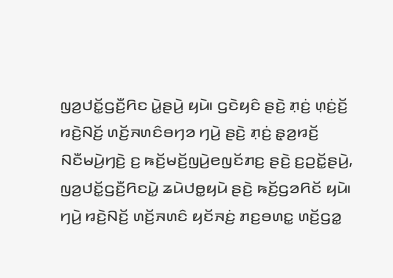ꤜꤤ꤬ꤓꤢꤩ꤭ꤞꤢꤪ꤬ꤖꤢ ꤣꤧ꤭ꤔꤣꤧ꤬ ꤟꤣꤧ꤯ ꤞꤢꤧꤟꤢꤨ ꤔꤢꤧ꤬ ꤊ꤫ꤢꤦ꤬ ꤛ꤫ꤢꤦ꤬ꤢꤩ꤬ ꤙꤢꤧ꤬ꤡꤢꤩ꤬ ꤛꤢꤩ꤬ꤏꤛꤢꤨꤋꤚꤤ ꤚꤣꤧ꤬ ꤔꤢꤧ꤬ ꤊ꤫ꤢꤦ꤬ ꤔ꤫ꤤ꤬ꤙꤢꤩ꤬ ꤡꤢꤪꤗꤣꤧ꤬ꤚꤢꤧ꤬ ꤢ꤬ ꤒꤢꤩ꤬ꤗꤢꤩ꤬ꤜꤣꤧ꤬ꤕꤜꤢꤩꤊꤢ꤬ ꤔꤢꤧ꤬ ꤢ꤬ꤑꤢꤩ꤭ꤔꤣꤧ꤬, ꤜꤤ꤬ꤓꤢꤩ꤭ꤞꤢꤪ꤬ꤖꤢꤣꤧ꤭ ꤘꤣꤧꤓꤥ꤭ꤟꤣꤧ ꤔꤢꤧ꤬ ꤒꤢꤩ꤬ꤞꤤꤖꤢꤩ ꤟꤣꤧ꤯
ꤚꤣꤧ꤬ ꤙꤢꤧ꤬ꤡꤢꤩ꤬ ꤛꤢꤩ꤬ꤏꤛꤢꤨ ꤟꤢꤩꤏꤢꤦ꤬ ꤊꤢ꤬ꤋꤛꤢ꤭ ꤛꤢꤩ꤬ꤞꤤ꤭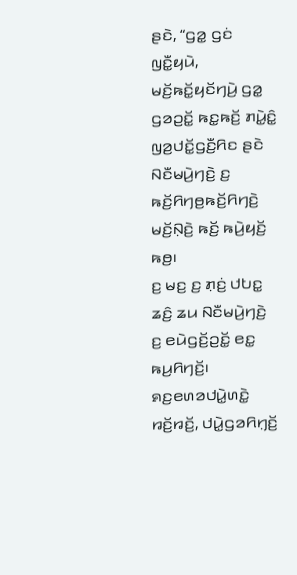ꤔꤢꤧ, “ꤞꤤ꤭ ꤞꤢꤦ ꤜꤢꤪ꤭ꤟꤣꤧ, ꤗꤢꤩ꤬ꤒꤢꤩ꤭ꤟꤢꤩꤚꤣꤧ꤬ ꤞꤤ꤭ ꤞꤤꤑꤢꤩ꤭ ꤒꤢ꤭ꤒꤢꤩ꤬ ꤊꤣꤧ꤭ꤢꤨ꤭ ꤜꤤ꤬ꤓꤢꤩ꤭ꤞꤢꤪ꤬ꤖꤢ ꤔꤢꤧ ꤡꤢꤪꤗꤣꤧ꤬ꤚꤢꤧ꤬ ꤢ꤬ ꤒꤢꤩ꤬ꤖꤚꤥ꤬ꤒꤢꤩ꤬ꤖꤚꤢꤧ꤬ ꤗꤢꤩ꤬ꤡ꤫ꤢꤧ꤬ ꤒꤢꤩ꤬ ꤒꤣꤧ꤬ꤟꤢꤩ꤬ ꤒꤥ꤬꤯
ꤢ꤬ ꤗꤢ꤬ ꤢ꤬ ꤊ꤫ꤢꤦ꤬ ꤓꤝꤢ꤭ ꤘꤢꤨ꤬ ꤘꤣ ꤡꤢꤪꤗꤣꤧ꤬ꤚꤢꤧ꤬ ꤢ꤬ ꤕꤣꤧꤞꤢꤩ꤬ꤑꤢꤩ꤭ ꤕꤢ꤭ ꤒꤣ꤬ꤖꤚꤢꤩ꤬꤯ ꤎꤢ꤬ꤕꤛꤤꤓꤣꤧ꤭ꤛꤢꤧ꤭ ꤙꤢꤩ꤬ꤙꤢꤩ꤬, ꤓꤣꤧ꤭ꤞꤤꤖꤚ꤫ꤢꤩ꤬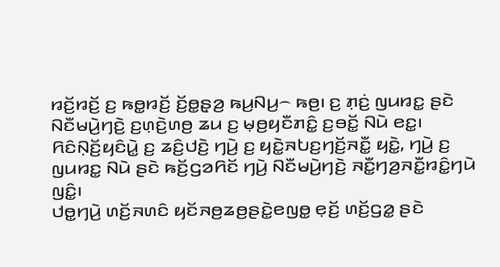ꤙꤢꤩ꤬ꤙꤢꤩ꤬ ꤢ꤬ ꤒꤥ꤭ꤙꤢꤩ꤬ ꤢꤩ꤬ꤥ꤭ꤔ꤫ꤤ꤬ ꤒꤣ꤬ꤡꤣ꤬꤮ ꤒꤥ꤬꤯ ꤢ꤬ ꤊ꤫ꤢꤦ꤬ ꤜꤣꤙꤢ꤭ ꤔꤢꤧ ꤡꤢꤪꤗꤣꤧ꤬ꤚꤢꤧ꤬ ꤢ꤬ꤛ꤫ꤢꤧ꤬ꤛꤥ꤬ ꤘꤣ ꤢ꤬ ꤗ꤫ꤥ꤬ꤟꤢꤪꤊꤢꤨ꤭ ꤢ꤬ꤋꤢꤩ꤭ ꤡꤣꤧ ꤕꤢ꤭꤯
ꤖꤢꤨꤡ꤫ꤢꤩ꤬ꤟꤢꤨꤣꤧ꤭ ꤢ꤬ ꤘꤢꤨ꤬ꤓꤢꤧ꤬ ꤚꤣꤧ꤬ ꤢ꤬ ꤟꤢꤧ꤭ꤏꤝꤢ꤬ꤚꤢꤩ꤬ꤏꤢꤪ꤭ ꤟꤢꤧ꤭, ꤚꤣꤧ꤬ ꤢ꤬ ꤜꤣꤙꤢ꤭ ꤡꤣꤧ ꤔꤢꤧ ꤒꤢꤩ꤬ꤞꤤꤖꤢꤩ ꤚꤣꤧ꤬ ꤡꤢꤪꤗꤣꤧ꤬ꤚꤢꤧ꤬ ꤏꤢꤪ꤭ꤚꤤ꤬ꤏꤢꤪ꤭ꤙꤢꤨ꤭ꤚꤣꤧ ꤜꤢꤨ꤭꤯
ꤓꤥ꤭ꤚꤣꤧ꤬ ꤛꤢꤩ꤬ꤏꤛꤢꤨ ꤟꤢꤩꤏꤥ꤬ꤘꤥ꤬ꤔꤢꤧ꤭ꤕꤜꤥ꤭ ꤕ꤫ꤢꤩ꤬ ꤛꤢꤩ꤬ꤞꤤ꤭ ꤔꤢꤧ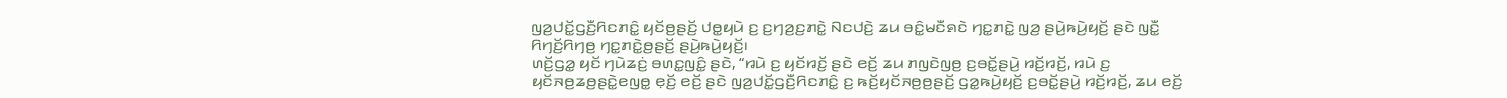ꤜꤤ꤬ꤓꤢꤩ꤭ꤞꤢꤪ꤬ꤖꤢꤊꤢꤨ꤭ ꤟꤢꤩꤥ꤬ꤔꤢꤩ꤬ ꤓꤥ꤭ꤟꤣꤧ ꤢ꤬ ꤢ꤬ꤚꤤ꤬ꤢ꤬ꤊꤢꤧ꤭ ꤡꤢꤓꤢꤧ꤬ ꤘꤣ ꤋꤢꤨ꤭ꤗꤢꤪꤎꤢꤧ ꤚꤢ꤭ꤊꤢꤧ꤭ ꤜꤤ꤬ ꤔꤣꤧ꤬ꤒꤣꤧ꤬ꤟꤢꤩ꤬ ꤔꤢꤧ ꤜꤢꤪ꤭ ꤖꤚꤢꤩ꤬ꤖꤚꤥ꤬ ꤚꤢ꤭ꤊꤢꤧ꤭ꤥ꤬ꤔꤢꤩ꤬ ꤔꤣꤧ꤬ꤒꤣꤧ꤬ꤟꤢꤩ꤬꤯
ꤛꤢꤩ꤬ꤞꤤ꤭ ꤟꤢꤩ ꤚꤣꤧꤘꤢꤦ꤬ ꤋꤛꤢ꤭ꤜꤢꤨ꤭ ꤔꤢꤧ, “ꤙꤣꤧ ꤢ꤬ ꤟꤢꤩꤙꤢꤩ꤬ ꤔꤢꤧ ꤕꤢꤩ꤬ ꤘꤣ ꤊꤜꤢꤧꤜꤥ꤬ ꤢ꤬ꤋꤢꤩ꤭ꤔꤣꤧ꤬ ꤙꤢꤩ꤬ꤙꤢꤩ꤬, ꤙꤣꤧ ꤢ꤬ ꤟꤢꤩꤏꤥ꤬ꤘꤥ꤬ꤔꤢꤧ꤭ꤕꤜꤥ꤭ ꤕ꤫ꤢꤩ꤬ ꤕꤢꤩ꤬ ꤔꤢꤧ ꤜꤤ꤬ꤓꤢꤩ꤭ꤞꤢꤪ꤬ꤖꤢꤊꤢꤨ꤭ ꤢ꤬ ꤒꤢꤩ꤬ꤟꤢꤩꤏꤥ꤬ꤥ꤬ꤔꤢꤩ꤬ ꤞꤤ꤭ꤒꤣꤧ꤬ꤟꤢꤩ꤬ ꤢ꤬ꤋꤢꤩ꤭ꤔꤣꤧ꤬ ꤙꤢꤩ꤬ꤙꤢꤩ꤬, ꤘꤣ ꤕꤢꤩ꤬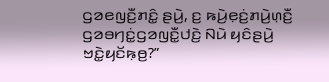ꤞꤤꤕꤜꤢꤪ꤬ꤊꤢꤨ꤭ ꤔꤣꤧ꤬, ꤢ꤬ ꤒꤣꤧ꤬ꤕ꤫ꤢꤦ꤬ꤊꤣꤧ꤬ꤛ꤫ꤢꤪ꤬ ꤞꤤꤋꤚꤢꤦ꤭ꤞꤤꤜꤢꤪ꤭ꤓꤢꤧ꤬ ꤡꤣꤧ ꤟꤢꤨꤔꤣꤧ꤬ ꤠꤢꤧ꤭ꤟꤢꤩꤒ꤫ꤥ꤬?”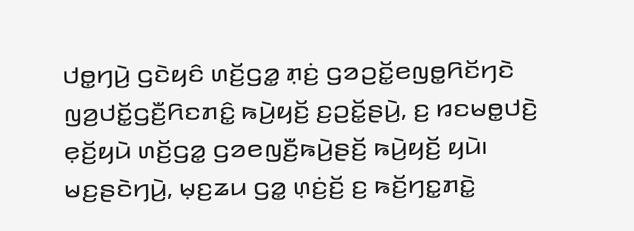ꤓꤥ꤭ꤚꤣꤧ꤬ ꤞꤢꤧꤟꤢꤨ ꤛꤢꤩ꤬ꤞꤤ꤭ ꤊ꤫ꤢꤦ꤬ ꤞꤤꤑꤢꤩ꤭ꤕꤜꤥ꤭ꤖꤢꤩꤚꤢꤧ ꤜꤤ꤬ꤓꤢꤩ꤭ꤞꤢꤪ꤬ꤖꤢꤊꤢꤨ꤭ ꤒꤣꤧ꤬ꤟꤢꤩ꤬ ꤢ꤬ꤑꤢꤩ꤭ꤔꤣꤧ꤬, ꤢ꤬ ꤙꤢꤗꤥ꤭ꤓꤢꤧ꤬ ꤕ꤫ꤢꤩ꤬ꤟꤣꤧ ꤛꤢꤩ꤬ꤞꤤ꤭ ꤞꤤꤕꤜꤢꤪ꤬ꤒꤣꤧ꤬ꤔꤢꤩ꤬ ꤒꤣꤧ꤬ꤟꤢꤩ꤬ ꤟꤣꤧ꤯
ꤗꤢ꤬ꤔꤢꤧꤚꤣꤧ꤬, ꤗ꤫ꤢ꤬ꤘꤣ ꤞꤤ꤭ ꤛ꤫ꤢꤦ꤬ꤢꤩ꤬ ꤢ꤬ ꤒꤢꤩ꤬ꤚꤢ꤭ꤊꤢꤧ꤭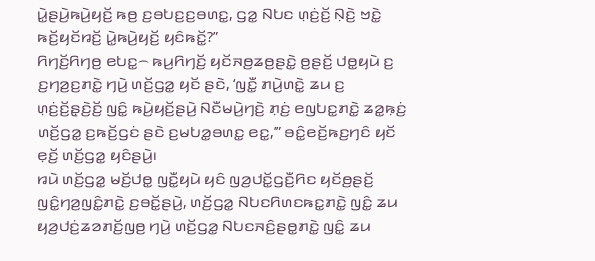ꤣꤧ꤭ꤔꤣꤧ꤬ꤒꤣꤧ꤬ꤟꤢꤩ꤬ ꤒꤥ꤬ ꤢ꤬ꤋꤝꤢ꤬ꤢ꤬ꤋꤛꤢ꤭, ꤞꤤ꤭ ꤡꤝꤢ ꤛ꤫ꤢꤦ꤬ꤢꤩ꤬ ꤡ꤫ꤢꤧ꤬ ꤠꤢꤧ꤭ ꤒꤢꤩ꤬ꤟꤢꤩꤙꤢꤩ꤬ ꤣꤧ꤭ꤒꤣꤧ꤬ꤟꤢꤩ꤬ ꤟꤢꤨꤒꤢꤩ꤭?”
ꤖꤚꤢꤩ꤬ꤖꤚꤥ꤬ ꤕꤝꤢ꤭꤮ ꤒꤣ꤬ꤖꤚꤢꤩ꤬ ꤟꤢꤩꤏꤥ꤬ꤘꤥ꤬ꤔꤢꤧ꤭ ꤥ꤬ꤔꤢꤩ꤬ ꤓꤥ꤭ꤟꤣꤧ ꤢ꤬ ꤢ꤬ꤚꤤ꤬ꤢ꤬ꤊꤢꤧ꤭ ꤚꤣꤧ꤬ ꤛꤢꤩ꤬ꤞꤤ꤭ ꤟꤢꤩ ꤔꤢꤧ, ‘ꤜꤢꤪ꤭ ꤊꤣꤧ꤬ꤛꤢꤧ꤭ ꤘꤣ ꤢ꤬ ꤛ꤫ꤢꤦ꤬ꤢꤩ꤬ꤔ꤫ꤢꤧ꤬ꤢꤩ꤬ ꤜꤢꤨ꤭ ꤒꤣꤧ꤬ꤟꤢꤩ꤬ꤔꤣꤧ꤬ ꤡꤢꤪꤗꤣꤧ꤬ꤚꤢꤧ꤬ ꤊ꤫ꤢꤦ꤬ ꤕꤜꤝꤢ꤭ꤊꤢꤧ꤭ ꤘꤤ꤭ꤒ꤫ꤢꤦ꤬ ꤛꤢꤩ꤬ꤞꤤ꤭ ꤢ꤬ꤒꤢꤩ꤬ꤞꤢꤦ ꤔꤢꤧ ꤢ꤬ꤗꤝꤤ꤭ꤋꤛꤢ꤭ ꤕꤢ꤭,’” ꤋꤢꤨ꤭ꤕꤢꤩ꤬ꤒꤢ꤬ꤚꤢꤨ ꤟꤢꤩ ꤕ꤫ꤢꤩ꤬ ꤛꤢꤩ꤬ꤞꤤ꤭ ꤟꤢꤨꤔꤣꤧ꤬꤯
ꤙꤣꤧ ꤛꤢꤩ꤬ꤞꤤ꤭ ꤗꤢꤩ꤬ꤓꤥ꤭ ꤜꤢꤪ꤭ꤟꤣꤧ ꤟꤢꤨ ꤜꤤ꤬ꤓꤢꤩ꤭ꤞꤢꤪ꤬ꤖꤢ ꤟꤢꤩꤥ꤬ꤔꤢꤩ꤬ ꤜꤢꤨ꤭ꤚꤤ꤬ꤜꤢꤨ꤭ꤊꤢꤧ꤭ ꤢ꤬ꤋꤢꤩ꤭ꤔꤣꤧ꤬, ꤛꤢꤩ꤬ꤞꤤ꤭ ꤡꤝꤢꤖꤛꤢꤒꤢ꤭ꤊꤢꤧ꤭ ꤜꤢꤨ꤭ ꤘꤣ ꤟꤤ꤬ꤓꤢꤦ꤬ꤘꤤꤊꤢꤩ꤬ꤜꤥ꤬ ꤚꤣꤧ꤬ ꤛꤢꤩ꤬ꤞꤤ꤭ ꤡꤝꤢꤏꤢꤨ꤬ꤔꤥ꤭ꤊꤢꤧ꤭ ꤜꤢꤨ꤭ ꤘꤣ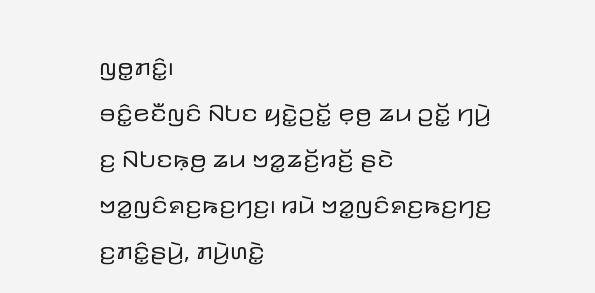ꤜꤥ꤭ꤊꤢꤨ꤭꤯
ꤋꤢꤨ꤭ꤕꤢꤪꤜꤢꤨ ꤡꤝꤢ ꤟꤢꤧ꤭ꤑꤢꤩ꤭ ꤕ꤫ꤥ꤬ ꤘꤣ ꤑꤢꤩ꤭ ꤚꤣꤧ꤬ ꤢ꤬ ꤡꤝꤢꤒ꤫ꤥ꤬ ꤘꤣ ꤠꤤ꤭ꤘꤢꤩ꤬ꤙꤢꤩ꤬ ꤔꤢꤧ ꤠꤤ꤭ꤜꤢꤨꤎꤢ꤬ꤒꤢ꤬ꤚꤢ꤬꤯ ꤙꤣꤧ ꤠꤤ꤭ꤜꤢꤨꤎꤢ꤬ꤒꤢ꤬ꤚꤢ꤬ ꤢ꤬ꤊꤢꤨ꤭ꤔꤣꤧ꤬, ꤊꤣꤧ꤬ꤛꤢꤧ꤭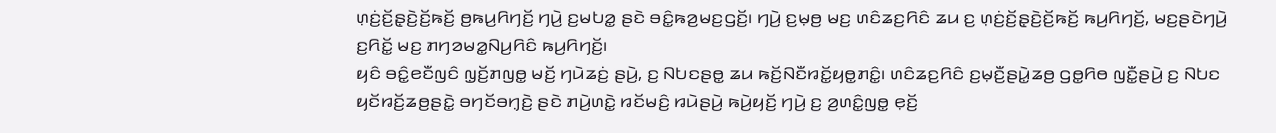ꤛ꤫ꤢꤦ꤬ꤢꤩ꤬ꤔ꤫ꤢꤧ꤬ꤢꤩ꤬ꤒꤢꤩ꤬ ꤥ꤬ꤒꤣ꤬ꤖꤚꤢꤩ꤬ ꤚꤣꤧ꤬ ꤢ꤬ꤗꤝꤤ꤭ ꤔꤢꤧ ꤋꤢꤨ꤭ꤒꤤ꤬ꤗꤢ꤬ꤞꤢꤩ꤬꤯ ꤚꤣꤧ꤬ ꤢ꤬ꤗ꤫ꤥ꤬ ꤗꤢ꤬ ꤛꤢꤨꤘꤢ꤬ꤖꤢꤨ ꤘꤣ ꤢ꤬ ꤛ꤫ꤢꤦ꤬ꤢꤩ꤬ꤔ꤫ꤢꤧ꤬ꤢꤩ꤬ꤒꤢꤩ꤬ ꤒꤣ꤬ꤖꤚꤢꤩ꤬, ꤗꤢ꤬ꤔꤢꤧꤚꤣꤧ꤬ ꤢ꤬ꤖꤢꤩ꤭ ꤗꤢ꤬ ꤊꤚꤤꤗꤤ꤭ꤡꤣ꤬ꤖꤢꤨ ꤒꤣ꤬ꤖꤚꤢꤩ꤬꤯
ꤟꤢꤨ ꤋꤢꤨ꤭ꤕꤢꤪꤜꤢꤨ ꤜ꤫ꤢꤩ꤬ꤊꤜꤥ꤭ ꤗꤢꤩ꤬ ꤚꤣꤧꤘꤢꤦ꤬ ꤔꤣꤧ꤬, ꤢ꤬ ꤡꤝꤢꤔꤥ꤭ ꤘꤣ ꤒꤢꤩ꤬ꤡꤢꤪꤙꤢꤩ꤭ꤟꤥ꤭ꤊꤢꤨ꤭꤯ ꤛꤢꤨꤘꤢ꤬ꤖꤢꤨ ꤢ꤬ꤗ꤫ꤢꤪ꤬ꤔꤣꤧ꤭ꤘꤥ꤬ ꤞꤥ꤭ꤖꤥ ꤜꤢꤪ꤭ꤔꤣꤧ꤬ ꤢ꤬ ꤡꤝꤢ ꤟꤢꤩꤙꤢꤩ꤬ꤘꤥ꤬ꤔꤢꤧ꤭ ꤋꤚꤢꤩꤋꤚ꤫ꤢꤧ꤬ ꤔꤢꤧ ꤊꤣꤧ꤬ꤛꤢꤧ꤭ ꤙꤢꤩꤗꤢꤨ꤬ ꤙꤣꤧꤔꤣꤧ꤬ ꤒꤣꤧ꤬ꤟꤢꤩ꤬ ꤚꤣꤧ꤬ ꤢ꤬ ꤤ꤬ꤛꤢꤨ꤭ꤜꤥ꤭ ꤕ꤫ꤢꤩ꤬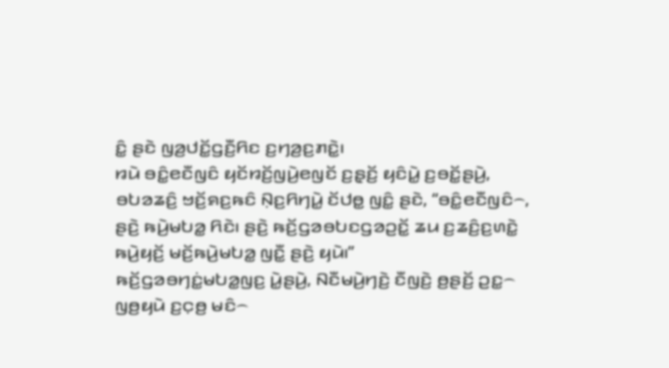ꤢꤨ꤭ ꤔꤢꤧ ꤜꤤ꤬ꤓꤢꤩ꤭ꤞꤢꤪ꤬ꤖꤢ ꤢ꤬ꤚꤤ꤬ꤢ꤬ꤊꤢꤧ꤭꤯
ꤙꤣꤧ ꤋꤢꤨ꤭ꤕꤢꤪꤜꤢꤨ ꤟꤢꤩꤙꤢꤩ꤬ꤜꤣꤧ꤬ꤕꤜꤢꤩ ꤢ꤬ꤔ꤫ꤢꤩ꤬ ꤟꤢꤨꤣꤧ꤭ ꤢ꤬ꤋꤢꤩ꤭ꤔꤣꤧ꤬, ꤋꤝꤤꤘꤢꤨ꤬ ꤠꤢꤩ꤬ꤎꤢ꤬ꤒꤢꤨ ꤡ꤫ꤢ꤬ꤖꤚꤣꤧ꤭ ꤢꤩꤓꤥ꤭ ꤜꤢꤨ꤭ ꤔꤢꤧ, “ꤋꤢꤨ꤭ꤕꤢꤪꤜꤢꤨ꤮, ꤔꤢꤧ꤬ ꤒꤣꤧ꤬ꤗꤝꤤ꤭ ꤖꤢꤧ꤯ ꤔꤢꤧ꤬ ꤒꤢꤩ꤬ꤞꤤꤋꤝꤢꤞꤤꤑꤢꤩ꤭ ꤘꤣ ꤢ꤬ꤘꤢꤨ꤬ꤢ꤬ꤛꤢꤧ꤭ ꤒꤣꤧ꤬ꤟꤢꤩ꤬ ꤗꤢꤩ꤬ꤒꤣꤧ꤬ꤗꤝꤤ꤭ ꤜꤢꤪ꤭ ꤔꤢꤧ꤬ ꤟꤣꤧ꤯”
ꤒꤢꤩ꤬ꤞꤤꤋꤚꤢꤦ꤭ꤗꤝꤤ꤭ꤜꤢ꤬ ꤣꤧ꤭ꤔꤣꤧ꤬, ꤡꤢꤪꤗꤣꤧ꤬ꤚꤢꤧ꤬ ꤢꤪꤜꤢꤧ꤬ ꤥ꤬ꤔꤢꤩ꤬ ꤑꤢ꤭꤮ ꤜꤥ꤬ꤟꤣꤧ ꤢ꤬ꤍ꤫ꤥ꤬ ꤗꤢꤨ꤮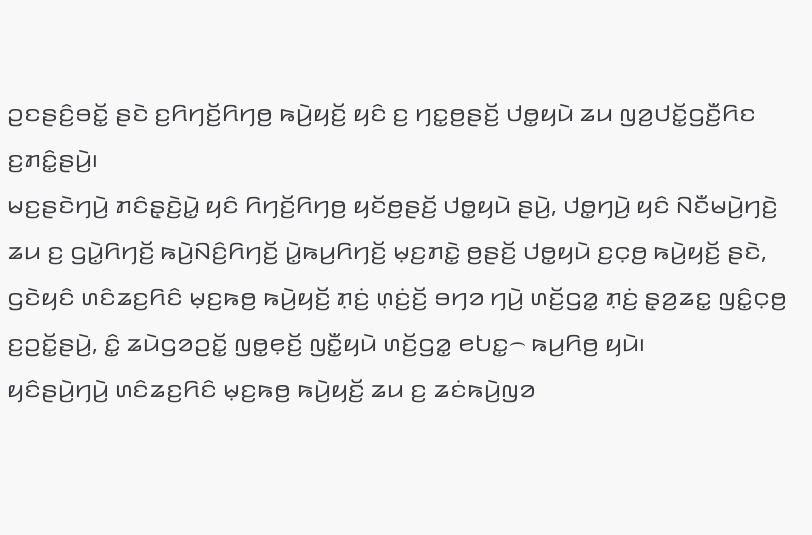ꤑꤢꤔꤢꤨ꤬ꤋꤢꤩ꤭ ꤔꤢꤧ ꤢ꤬ꤖꤚꤢꤩ꤬ꤖꤚꤥ꤬ ꤒꤣꤧ꤬ꤟꤢꤩ꤬ ꤟꤢꤨ ꤢ꤬ ꤚꤢ꤭ꤥ꤬ꤔꤢꤩ꤬ ꤓꤥ꤭ꤟꤣꤧ ꤘꤣ ꤜꤤ꤬ꤓꤢꤩ꤭ꤞꤢꤪ꤬ꤖꤢ ꤢ꤬ꤊꤢꤨ꤭ꤔꤣꤧ꤬꤯
ꤗꤢ꤬ꤔꤢꤧꤚꤣꤧ꤬ ꤊꤢꤨꤔ꤫ꤢꤧ꤬ꤣꤧ꤭ ꤟꤢꤨ ꤖꤚꤢꤩ꤬ꤖꤚꤥ꤬ ꤟꤢꤩꤥ꤬ꤔꤢꤩ꤬ ꤓꤥ꤭ꤟꤣꤧ ꤔꤣꤧ꤬, ꤓꤥ꤭ꤚꤣꤧ꤬ ꤟꤢꤨ ꤡꤢꤪꤗꤣꤧ꤬ꤚꤢꤧ꤬ ꤘꤣ ꤢ꤬ ꤞꤣꤧ꤭ꤖꤚꤢꤩ꤬ ꤒꤣꤧ꤬ꤡꤢꤨ꤬ꤖꤚꤢꤩ꤬ ꤣꤧ꤭ꤒꤣ꤬ꤖꤚꤢꤩ꤬ ꤗ꤫ꤢ꤬ꤊꤢꤧ꤭ ꤥ꤬ꤔꤢꤩ꤬ ꤓꤥ꤭ꤟꤣꤧ ꤢ꤬ꤍ꤫ꤥ꤬ ꤒꤣꤧ꤬ꤟꤢꤩ꤬ ꤔꤢꤧ, ꤞꤢꤧꤟꤢꤨ ꤛꤢꤨꤘꤢ꤬ꤖꤢꤨ ꤗ꤫ꤢ꤬ꤒꤥ꤬ ꤒꤣꤧ꤬ꤟꤢꤩ꤬ ꤊ꤫ꤢꤦ꤬ ꤛ꤫ꤢꤦ꤬ꤢꤩ꤬ ꤋꤚꤤ ꤚꤣꤧ꤬ ꤛꤢꤩ꤬ꤞꤤ꤭ ꤊ꤫ꤢꤦ꤬ ꤔ꤫ꤤ꤬ꤘꤢ꤭ ꤜꤢꤨ꤭ꤍ꤫ꤥ꤬ ꤢ꤬ꤑꤢꤩ꤭ꤔꤣꤧ꤬, ꤢꤨ꤭ ꤘꤣꤧꤞꤤꤑꤢꤩ꤭ ꤜꤥ꤭ꤕ꤫ꤢꤩ꤬ ꤜꤢꤪ꤭ꤟꤣꤧ ꤛꤢꤩ꤬ꤞꤤ꤭ ꤕꤝꤢ꤭꤮ ꤒꤣ꤬ꤖꤥ꤬ ꤟꤣꤧ꤯
ꤟꤢꤨꤔꤣꤧ꤬ꤚꤣꤧ꤬ ꤛꤢꤨꤘꤢ꤬ꤖꤢꤨ ꤗ꤫ꤢ꤬ꤒꤥ꤬ ꤒꤣꤧ꤬ꤟꤢꤩ꤬ ꤘꤣ ꤢ꤬ ꤘꤢꤦꤒꤣꤧ꤬ꤜꤤ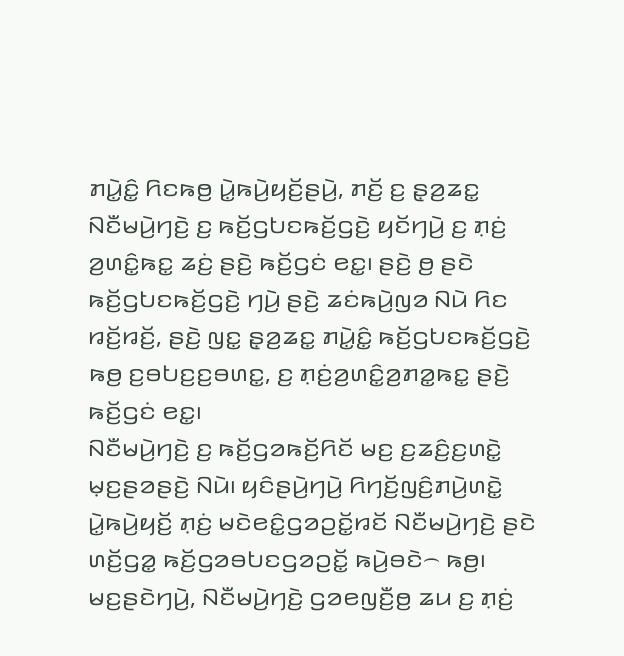ꤊꤣꤧ꤭ꤢꤨ꤭ ꤖꤢꤒꤥ꤬ ꤣꤧ꤭ꤒꤣꤧ꤬ꤟꤢꤩ꤬ꤔꤣꤧ꤬, ꤊꤢꤩ꤬ ꤢ꤬ ꤔ꤫ꤤ꤬ꤘꤢ꤭ ꤡꤢꤪꤗꤣꤧ꤬ꤚꤢꤧ꤬ ꤢ꤬ ꤒꤢꤩ꤬ꤞꤝꤢꤒꤢꤩ꤬ꤞꤢꤧ꤬ ꤟꤢꤩꤚꤣꤧ꤬ ꤢ꤬ ꤊ꤫ꤢꤦ꤬ ꤤ꤬ꤛꤢꤨ꤭ꤒꤢ꤭ ꤘꤢꤦ꤬ ꤔꤢꤧ꤬ ꤒꤢꤩ꤬ꤞꤢꤦ ꤕꤢ꤭꤯ ꤔꤢꤧ꤬ ꤥ꤬ ꤔꤢꤧ ꤒꤢꤩ꤬ꤞꤝꤢꤒꤢꤩ꤬ꤞꤢꤧ꤬ ꤚꤣꤧ꤬ ꤔꤢꤧ꤬ ꤘꤢꤦꤒꤣꤧ꤬ꤜꤤ ꤡꤣꤧ ꤖꤢ ꤙꤢꤩ꤬ꤙꤢꤩ꤬, ꤔꤢꤧ꤬ ꤜꤢ꤭ ꤔ꤫ꤤ꤬ꤘꤢ꤭ ꤊꤣꤧ꤭ꤢꤨ꤭ ꤒꤢꤩ꤬ꤞꤝꤢꤒꤢꤩ꤬ꤞꤢꤧ꤬ ꤒꤥ꤬ ꤢ꤬ꤋꤝꤢ꤬ꤢ꤬ꤋꤛꤢ꤭, ꤢ꤬ ꤊ꤫ꤢꤦ꤬ꤤ꤬ꤛꤢꤨ꤭ꤤ꤬ꤊꤤ꤭ꤒꤢ꤭ ꤔꤢꤧ꤬ ꤒꤢꤩ꤬ꤞꤢꤦ ꤕꤢ꤭꤯
ꤡꤢꤪꤗꤣꤧ꤬ꤚꤢꤧ꤬ ꤢ꤬ ꤒꤢꤩ꤬ꤞꤤꤒꤢꤩ꤬ꤖꤢꤩ ꤗꤢ꤬ ꤢ꤬ꤘꤢꤨ꤬ꤢ꤬ꤛꤢꤧ꤭ ꤗ꤫ꤢ꤬ꤔꤤꤔꤢꤧ꤬ ꤡꤣꤧ꤯ ꤟꤢꤨꤔꤣꤧ꤬ꤚꤣꤧ꤬ ꤖꤚꤢꤩ꤬ꤜꤢꤨ꤬ꤊꤣꤧ꤬ꤛꤢꤧ꤭ ꤣꤧ꤭ꤒꤣꤧ꤬ꤟꤢꤩ꤬ ꤊ꤫ꤢꤦ꤬ ꤗꤢꤧꤕꤢꤨ꤭ꤞꤤꤑꤢꤩ꤭ꤙꤢꤩ ꤡꤢꤪꤗꤣꤧ꤬ꤚꤢꤧ꤬ ꤔꤢꤧ ꤛꤢꤩ꤬ꤞꤤ꤭ ꤒꤢꤩ꤬ꤞꤤꤋꤝꤢꤞꤤꤑꤢꤩ꤭ ꤒꤣꤧ꤬ꤋꤢꤧ꤮ ꤒꤥ꤬꤯ ꤗꤢ꤬ꤔꤢꤧꤚꤣꤧ꤬, ꤡꤢꤪꤗꤣꤧ꤬ꤚꤢꤧ꤬ ꤞꤤꤕꤜꤢꤪ꤬ꤥ꤬ ꤘꤣ ꤢ꤬ ꤊ꤫ꤢꤦ꤬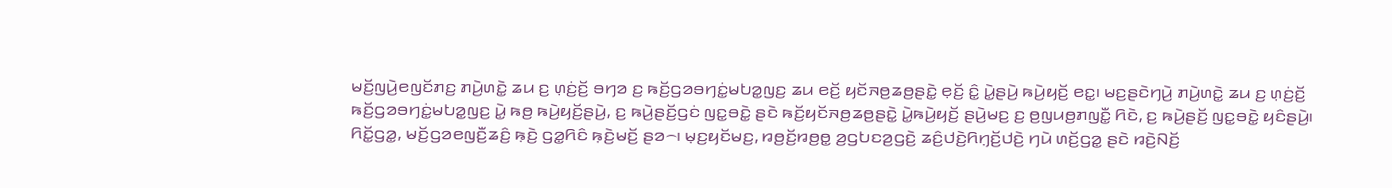ꤗꤢꤩ꤬ꤜꤣꤧ꤬ꤕꤜꤢꤩꤊꤢ꤬ ꤊꤣꤧ꤬ꤛꤢꤧ꤭ ꤘꤣ ꤢ꤬ ꤛ꤫ꤢꤦ꤬ꤢꤩ꤬ ꤋꤚꤤ ꤢ꤬ ꤒꤢꤩ꤬ꤞꤤꤋꤚꤢꤦ꤭ꤗꤝꤤ꤭ꤜꤢ꤬ ꤘꤣ ꤕꤢꤩ꤬ ꤟꤢꤩꤏꤥ꤬ꤘꤥ꤬ꤔꤢꤧ꤭ ꤕ꤫ꤢꤩ꤬ ꤢꤨ꤭ ꤣꤧ꤭ꤔꤣꤧ꤬ ꤒꤣꤧ꤬ꤟꤢꤩ꤬ ꤕꤢ꤭꤯ ꤗꤢ꤬ꤔꤢꤧꤚꤣꤧ꤬ ꤊꤣꤧ꤬ꤛꤢꤧ꤭ ꤘꤣ ꤢ꤬ ꤛ꤫ꤢꤦ꤬ꤢꤩ꤬ ꤒꤢꤩ꤬ꤞꤤꤋꤚꤢꤦ꤭ꤗꤝꤤ꤭ꤜꤢ꤬ ꤣꤧ꤭ ꤒꤥ꤬ ꤒꤣꤧ꤬ꤟꤢꤩ꤬ꤔꤣꤧ꤬, ꤢ꤬ ꤒꤣꤧ꤬ꤔꤢꤩ꤬ꤞꤢꤦ ꤜꤢ꤭ꤋꤢꤧ꤭ ꤔꤢꤧ ꤒꤢꤩ꤬ꤟꤢꤩꤏꤥ꤬ꤘꤥ꤬ꤔꤢꤧ꤭ ꤣꤧ꤭ꤒꤣꤧ꤬ꤟꤢꤩ꤬ ꤔꤣꤧ꤬ꤗꤢ꤬ ꤢ꤬ ꤥ꤬ꤜꤣꤥ꤬ꤊꤜꤢꤪ꤭ ꤖꤢꤧ, ꤢ꤬ ꤒꤣꤧ꤬ꤔꤢꤩ꤬ ꤜꤢ꤭ꤋꤢꤧ꤭ ꤟꤢꤨꤔꤣꤧ꤬꤯
ꤖꤢꤩ꤭ꤞꤤ꤭, ꤗꤢꤩ꤬ꤞꤤꤕꤜꤢꤪ꤬ꤘꤢꤨ꤬ ꤒ꤫ꤢꤧ꤬ ꤞꤤ꤭ꤖꤢꤨ ꤒ꤫ꤢꤧ꤬ꤗꤢꤩ꤬ ꤔꤤ꤮꤯ ꤗ꤫ꤢ꤬ꤟꤢꤩꤗꤢ꤬, ꤙꤥ꤬ꤢꤩ꤬ꤙꤥ꤬ꤥ꤭ ꤤ꤬ꤞꤝꤢꤤ꤬ꤞꤢꤧ꤬ ꤘꤢꤨ꤬ꤓꤢꤧ꤬ꤖꤚ꤫ꤢꤩ꤬ꤓꤢꤧ꤬ ꤚꤣꤧ ꤛꤢꤩ꤬ꤞꤤ꤭ ꤔꤢꤧ ꤙꤢꤧ꤬ꤡꤢꤩ꤬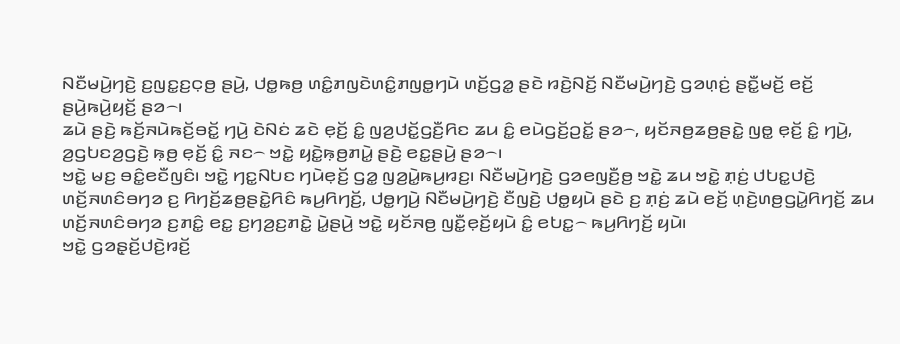ꤡꤢꤪꤗꤣꤧ꤬ꤚꤢꤧ꤬ ꤢ꤬ꤜꤢ꤭ꤢ꤬ꤍ꤫ꤥ꤬ ꤔꤣꤧ꤬, ꤓꤥ꤭ꤒꤥ꤬ ꤛꤢꤨ꤭ꤊꤜꤢꤧꤛꤢꤨ꤭ꤊꤜꤥ꤭ꤚꤣꤧ ꤛꤢꤩ꤬ꤞꤤ꤭ ꤔꤢꤧ ꤙꤢꤧ꤬ꤡꤢꤩ꤬ ꤡꤢꤪꤗꤣꤧ꤬ꤚꤢꤧ꤬ ꤞꤤꤛ꤫ꤢꤦ꤬ ꤔꤢꤪ꤭ꤗꤢꤩ꤬ ꤕꤢꤩ꤬ ꤔꤣꤧ꤬ꤒꤣꤧ꤬ꤟꤢꤩ꤬ ꤔꤤ꤮꤯
ꤘꤣꤧ ꤔꤢꤧ꤬ ꤒꤢꤩ꤬ꤏꤣꤧꤒꤢꤩ꤬ꤋꤢꤩ꤭ ꤚꤣꤧ꤬ ꤢꤧꤡꤢꤦ ꤘꤢꤧ ꤕ꤫ꤢꤩ꤬ ꤢꤨ꤭ ꤜꤤ꤬ꤓꤢꤩ꤭ꤞꤢꤪ꤬ꤖꤢ ꤘꤣ ꤢꤨ꤭ ꤕꤣꤧꤞꤢꤩ꤬ꤑꤢꤩ꤭ ꤔꤤ꤮, ꤟꤢꤩꤏꤥ꤬ꤘꤥ꤬ꤔꤢꤧ꤭ ꤜꤥ꤭ ꤕ꤫ꤢꤩ꤬ ꤢꤨ꤭ ꤚꤣꤧ꤬, ꤤ꤬ꤞꤝꤢꤤ꤬ꤞꤢꤧ꤬ ꤒ꤫ꤥ꤬ ꤕ꤫ꤢꤩ꤬ ꤢꤨ꤭ ꤏꤢ꤮ ꤠꤢꤧ꤭ ꤟꤢꤧ꤭ꤒ꤫ꤥ꤬ꤊꤣꤧ꤭ ꤔꤢꤧ꤬ ꤕꤢ꤭ꤔꤣꤧ꤬ ꤔꤤ꤮꤯
ꤠꤢꤧ꤭ ꤗꤢ꤬ ꤋꤢꤨ꤭ꤕꤢꤪꤜꤢꤨ꤯ ꤠꤢꤧ꤭ ꤚꤢ꤭ꤡꤝꤢ ꤚꤣꤧꤕ꤫ꤢꤩ꤬ ꤞꤤ꤭ ꤜꤤ꤬ꤣꤧ꤭ꤒꤣ꤬ꤙꤢ꤬꤯ ꤡꤢꤪꤗꤣꤧ꤬ꤚꤢꤧ꤬ ꤞꤤꤕꤜꤢꤪ꤬ꤥ꤬ ꤠꤢꤧ꤭ ꤘꤣ ꤠꤢꤧ꤭ ꤊ꤫ꤢꤦ꤬ ꤓꤝꤢ꤭ꤓꤢꤧ꤬ ꤛꤢꤩ꤬ꤏꤛꤢꤨꤋꤚꤤ ꤢ꤬ ꤖꤚꤢꤩ꤬ꤘꤥ꤬ꤔꤢꤧ꤭ꤖꤢꤨ ꤒꤣ꤬ꤖꤚꤢꤩ꤬, ꤓꤥ꤭ꤚꤣꤧ꤬ ꤡꤢꤪꤗꤣꤧ꤬ꤚꤢꤧ꤬ ꤢꤪꤜꤢꤧ꤬ ꤓꤥ꤭ꤟꤣꤧ ꤔꤢꤧ ꤢ꤬ ꤊ꤫ꤢꤦ꤬ ꤘꤣꤧ ꤕꤢꤩ꤬ ꤛ꤫ꤢꤧ꤬ꤛꤥ꤬ꤞꤣꤧ꤭ꤖꤚꤢꤩ꤬ ꤘꤣ ꤛꤢꤩ꤬ꤏꤛꤢꤨꤋꤚꤤ ꤢ꤬ꤊꤢꤨ꤭ ꤕꤢ꤭ ꤢ꤬ꤚꤤ꤬ꤢ꤬ꤊꤢꤧ꤭ ꤣꤧ꤭ꤔꤣꤧ꤬ ꤠꤢꤧ꤭ ꤟꤢꤩꤏꤥ꤬ ꤜꤢꤪ꤭ꤕ꤫ꤢꤩ꤬ꤟꤣꤧ ꤢꤨ꤭ ꤕꤝꤢ꤭꤮ ꤒꤣ꤬ꤖꤚꤢꤩ꤬ ꤟꤣꤧ꤯
ꤠꤢꤧ꤭ ꤞꤤꤔ꤫ꤢꤩ꤬ꤓꤢꤧ꤬ꤙꤢꤩ꤬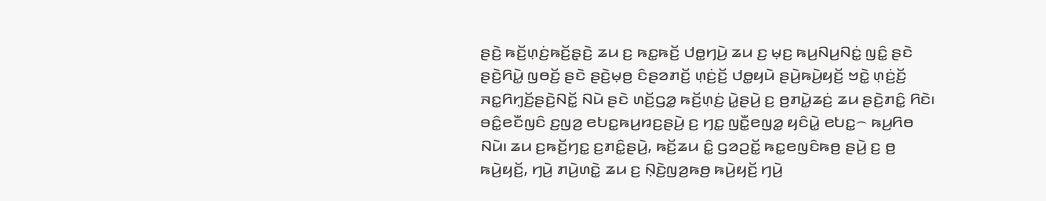ꤔꤢꤧ꤬ ꤒꤢꤩ꤬ꤛ꤫ꤢꤦ꤬ꤒꤢꤩ꤬ꤔ꤫ꤢꤧ꤬ ꤘꤣ ꤢ꤬ ꤒꤢ꤭ꤒꤢꤩ꤬ ꤓꤥ꤭ꤚꤣꤧ꤬ ꤘꤣ ꤢ꤬ ꤗ꤫ꤢ꤬ ꤒꤣ꤬ꤡꤣ꤬ꤡꤢꤦ꤭ ꤜꤢꤨ꤭ ꤔꤢꤧ ꤔꤢꤧ꤬ꤖꤣꤧ꤭ ꤜꤥꤢꤩ꤬ ꤔꤢꤧ ꤔꤢꤧ꤬ꤗ꤫ꤥ꤬ ꤢꤨꤔꤤꤊꤢꤩ꤬ ꤛ꤫ꤢꤦ꤬ꤢꤩ꤬ ꤓꤥ꤭ꤟꤣꤧ ꤔꤣꤧ꤬ꤒꤣꤧ꤬ꤟꤢꤩ꤬ ꤠꤢꤧ꤭ ꤛ꤫ꤢꤦ꤬ꤢꤩ꤬ ꤏꤢ꤭ꤖꤚ꤫ꤢꤩ꤬ꤔꤢꤧ꤬ꤡꤢꤩ꤭ ꤡꤣꤧ ꤔꤢꤧ ꤛꤢꤩ꤬ꤞꤤ꤭ ꤒꤢꤩ꤬ꤛ꤫ꤢꤦ꤬ ꤣꤧ꤭ꤔꤣꤧ꤬ ꤢ꤬ ꤥ꤬ꤊꤣꤧ꤭ꤘꤢꤦ꤬ ꤘꤣ ꤔꤢꤧ꤬ꤊꤢꤨ꤭ ꤖꤢꤧ꤯
ꤋꤢꤨ꤭ꤕꤢꤪꤜꤢꤨ ꤢ꤬ꤜꤤ꤬ ꤕꤝꤢ꤭ꤒꤣ꤬ꤙꤢ꤬ꤔꤣꤧ꤬ ꤢ꤬ ꤚꤢ꤭ ꤜꤢꤪ꤭ꤕꤜꤤ꤭ ꤟꤢꤨꤣꤧ꤭ ꤕꤝꤢ꤭꤮ ꤒꤣ꤬ꤖꤥ ꤡꤣꤧ꤯ ꤘꤣ ꤢ꤬ꤒꤢꤩ꤬ꤚꤢ꤭ ꤢ꤬ꤊꤢꤨ꤭ꤔꤣꤧ꤬, ꤒꤢꤩ꤬ꤘꤣ ꤢꤨ꤭ ꤞꤤꤑꤢꤩ꤭ ꤒꤢ꤭ꤕꤜꤢꤨꤒꤥ꤬ ꤔꤣꤧ꤬ ꤢ꤬ ꤥ꤬ ꤒꤣꤧ꤬ꤟꤢꤩ꤬, ꤚꤣꤧ꤬ ꤊꤣꤧ꤬ꤛꤢꤧ꤭ ꤘꤣ ꤢ꤬ ꤡ꤫ꤢꤧ꤬ꤜꤤ꤬ꤒꤥ꤬ ꤒꤣꤧ꤬ꤟꤢꤩ꤬ ꤚꤣꤧ꤬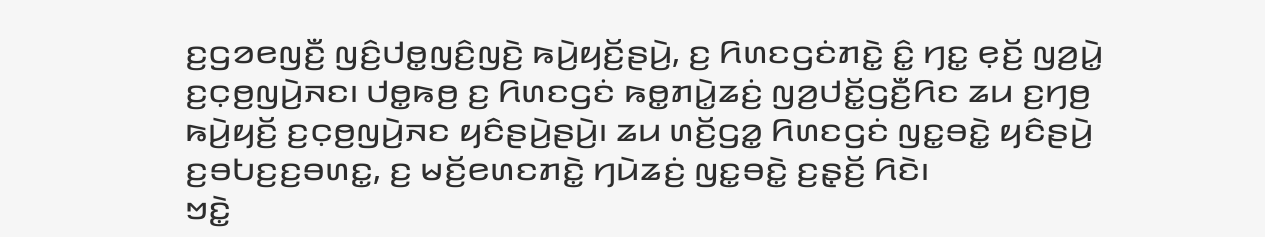ꤢ꤬ꤞꤤꤕꤜꤢꤪ꤬ ꤜꤢꤨ꤬ꤓꤥ꤭ꤜꤢꤨ꤬ꤜꤢꤧ꤬ ꤒꤣꤧ꤬ꤟꤢꤩ꤬ꤔꤣꤧ꤬, ꤢ꤬ ꤖꤛꤢꤞꤢꤦꤊꤢꤧ꤭ ꤢꤨ꤭ ꤚꤢ꤭ ꤕ꤫ꤢꤩ꤬ ꤜꤤ꤬ꤣꤧ꤭ ꤢ꤬ꤍ꤫ꤥ꤬ꤜꤣꤧ꤬ꤏꤢ꤯ ꤓꤥ꤭ꤒꤥ꤬ ꤢ꤬ ꤖꤛꤢꤞꤢꤦ ꤒꤥ꤭ꤊꤣꤧ꤭ꤘꤢꤦ꤬ ꤜꤤ꤬ꤓꤢꤩ꤭ꤞꤢꤪ꤬ꤖꤢ ꤘꤣ ꤢ꤬ꤚꤥ꤬ ꤒꤣꤧ꤬ꤟꤢꤩ꤬ ꤢ꤬ꤍ꤫ꤥ꤬ꤜꤣꤧ꤬ꤏꤢ ꤟꤢꤨꤔꤣꤧ꤬ꤔꤣꤧ꤬꤯ ꤘꤣ ꤛꤢꤩ꤬ꤞꤤ꤭ ꤖꤛꤢꤞꤢꤦ ꤜꤢ꤭ꤋꤢꤧ꤭ ꤟꤢꤨꤔꤣꤧ꤬ ꤢ꤬ꤋꤝꤢ꤬ꤢ꤬ꤋꤛꤢ꤭, ꤢ꤬ ꤗꤢꤩ꤬ꤕꤛꤢꤊꤢꤧ꤭ ꤚꤣꤧꤘꤢꤦ꤬ ꤜꤢ꤭ꤋꤢꤧ꤭ ꤢ꤬ꤔ꤫ꤢꤩ꤬ ꤖꤢꤧ꤯
ꤠꤢꤧ꤭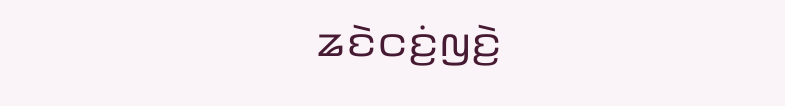ꤘꤢꤧꤍꤢꤦ꤬ꤜꤢꤧ꤬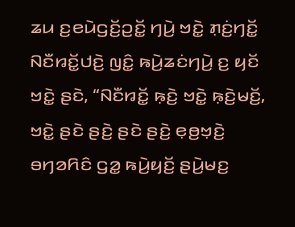ꤘꤣ ꤢ꤬ꤕꤣꤧꤞꤢꤩ꤬ꤑꤢꤩ꤭ ꤚꤣꤧ꤬ ꤠꤢꤧ꤭ ꤊ꤫ꤢꤦ꤬ꤚꤢꤩ꤭ ꤡꤢꤪꤙꤢꤩ꤭ꤓꤢꤧ꤬ ꤜꤢꤨ꤭ ꤒꤣꤧ꤬ꤘꤢꤦꤚꤣꤧ꤬ ꤢ꤬ ꤟꤢꤩ ꤠꤢꤧ꤭ ꤔꤢꤧ, “ꤡꤢꤪꤙꤢꤩ꤭ ꤒ꤫ꤢꤧ꤬ ꤠꤢꤧ꤭ ꤒ꤫ꤢꤧ꤬ꤗꤢꤩ꤬, ꤠꤢꤧ꤭ ꤔꤢꤧ ꤔꤢꤧ꤬ ꤔꤢꤧ ꤔꤢꤧ꤬ ꤕ꤫ꤥ꤬ꤠ꤫ꤢꤧ꤬ ꤋꤚꤤꤖꤢꤨ ꤞꤤ꤭ ꤒꤣꤧ꤬ꤟꤢꤩ꤬ ꤔꤣꤧ꤬ꤗꤢ꤬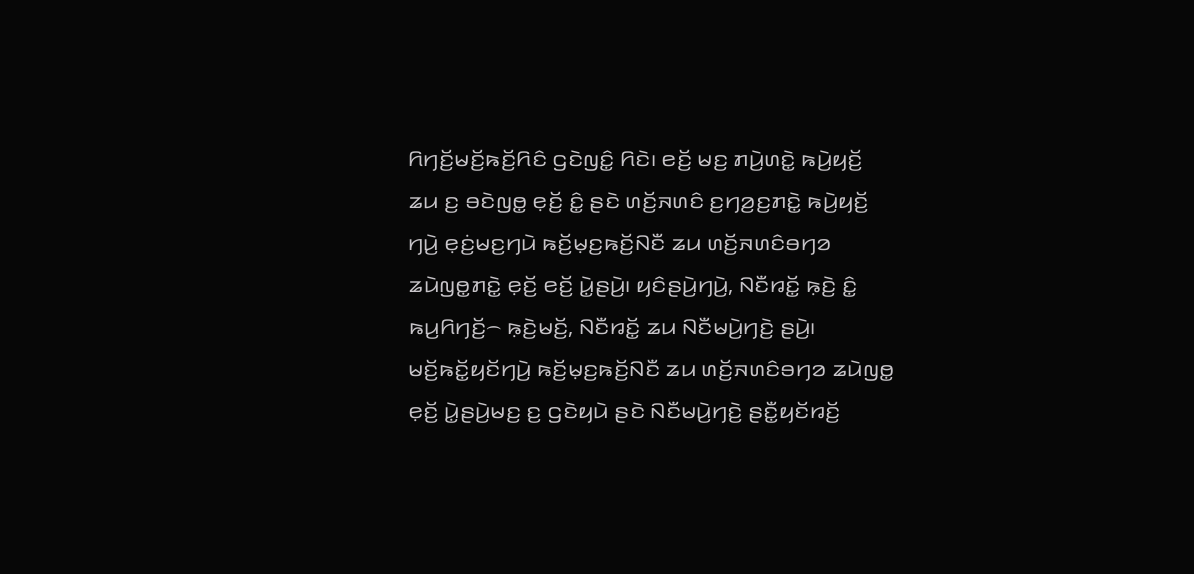ꤖꤚꤢꤩ꤬ꤗꤢꤩ꤬ꤒꤢꤩ꤬ꤖꤢꤨ ꤞꤢꤧꤜꤢꤨ꤭ ꤖꤢꤧ꤯ ꤕꤢꤩ꤬ ꤗꤢ꤬ ꤊꤣꤧ꤬ꤛꤢꤧ꤭ ꤒꤣꤧ꤬ꤟꤢꤩ꤬ ꤘꤣ ꤢ꤬ ꤋꤢꤧꤜꤥ꤭ ꤕ꤫ꤢꤩ꤬ ꤢꤨ꤭ ꤔꤢꤧ ꤛꤢꤩ꤬ꤏꤛꤢꤨ ꤢ꤬ꤚꤤ꤬ꤢ꤬ꤊꤢꤧ꤭ ꤒꤣꤧ꤬ꤟꤢꤩ꤬ ꤚꤣꤧ꤬ ꤕ꤫ꤢꤦ꤬ꤗꤢ꤬ꤚꤣꤧ ꤒꤢꤩ꤬ꤗ꤫ꤢ꤬ꤒꤢꤩ꤬ꤡꤢꤪ ꤘꤣ ꤛꤢꤩ꤬ꤏꤛꤢꤨꤋꤚꤤ ꤘꤣꤧꤜꤥ꤭ꤊꤢꤧ꤭ ꤕ꤫ꤢꤩ꤬ ꤕꤢꤩ꤬ ꤣꤧ꤭ꤔꤣꤧ꤬꤯ ꤟꤢꤨꤔꤣꤧ꤬ꤚꤣꤧ꤬, ꤡꤢꤪꤙꤢꤩ꤭ ꤒ꤫ꤢꤧ꤬ ꤢꤨ꤭ ꤒꤣ꤬ꤖꤚꤢꤩ꤬꤮ ꤒ꤫ꤢꤧ꤬ꤗꤢꤩ꤬, ꤡꤢꤪꤙꤢꤩ꤭ ꤘꤣ ꤡꤢꤪꤗꤣꤧ꤬ꤚꤢꤧ꤬ ꤔꤣꤧ꤬꤯ ꤗꤢꤩ꤬ꤒꤢꤩ꤭ꤟꤢꤩꤚꤣꤧ꤬ ꤒꤢꤩ꤬ꤗ꤫ꤢ꤬ꤒꤢꤩ꤬ꤡꤢꤪ ꤘꤣ ꤛꤢꤩ꤬ꤏꤛꤢꤨꤋꤚꤤ ꤘꤣꤧꤜꤥ꤭ ꤕ꤫ꤢꤩ꤬ ꤣꤧ꤭ꤔꤣꤧ꤬ꤗꤢ꤬ ꤢ꤬ ꤞꤢꤧꤟꤣꤧ ꤔꤢꤧ ꤡꤢꤪꤗꤣꤧ꤬ꤚꤢꤧ꤬ ꤔꤢꤪ꤭ꤟꤢꤩꤙꤢꤩ꤬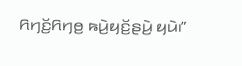ꤖꤚꤢꤩ꤬ꤖꤚꤥ꤬ ꤒꤣꤧ꤬ꤟꤢꤩ꤬ꤔꤣꤧ꤬ ꤟꤣꤧ꤯”